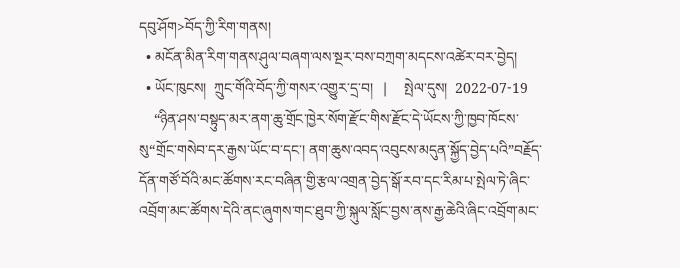དབུ་ཤོག>བོད་ཀྱི་རིག་གནས།
  • མངོན་མིན་རིག་གནས་ཤུལ་བཞག་ལས་སྔར་བས་བཀྲག་མདངས་འཚེར་བར་བྱེད།
  • ཡོང་ཁུངས།  ཀྲུང་གོའི་བོད་ཀྱི་གསར་འགྱུར་དྲ་བ།   |     སྤེལ་དུས།  2022-07-19
    “ཉིན་ཤས་བསྟུད་མར་ནག་ཆུ་གྲོང་ཁྱེར་སོག་རྫོང་གིས་རྫོང་དེ་ཡོངས་ཀྱི་ཁྱབ་ཁོངས་སུ“གྲོང་གསེབ་དར་རྒྱས་ཡོང་བ་དང་། ནག་ཆུས་འབད་འབུངས་མདུན་སྐྱོད་བྱེད་པའི”བརྗོད་དོན་གཙོ་བོའི་མང་ཚོགས་རང་བཞིན་གྱི་རྩལ་འགྲན་བྱེད་སྒོ་རབ་དང་རིམ་པ་སྤེལ་ཏེ་ཞིང་འབྲོག་མང་ཚོགས་དེའི་ནང་ཞུགས་གང་ཐུབ་ཀྱི་སྐུལ་སློང་བྱས་ནས་རྒྱ་ཆེའི་ཞིང་འབྲོག་མང་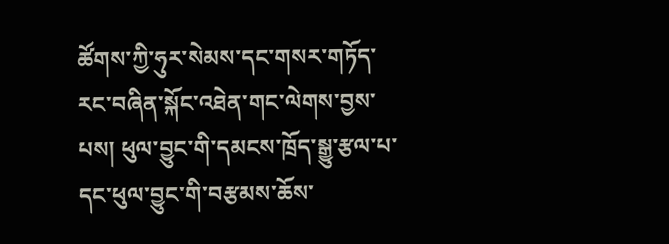ཚོགས་ཀྱི་ཧུར་སེམས་དང་གསར་གཏོད་རང་བཞིན་སྐོང་འཐེན་གང་ལེགས་བྱས་པས། ཕུལ་བྱུང་གི་དམངས་ཁྲོད་སྒྱུ་རྩལ་པ་དང་ཕུལ་བྱུང་གི་བརྩམས་ཆོས་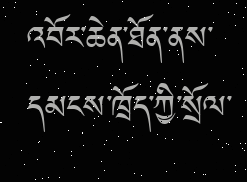འབོར་ཆེན་ཐོན་ནས་དམངས་ཁྲོད་ཀྱི་སྲོལ་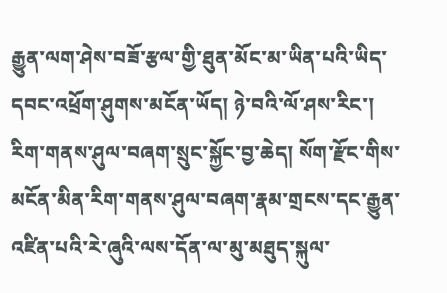རྒྱུན་ལག་ཤེས་བཟོ་རྩལ་གྱི་ཐུན་མོང་མ་ཡིན་པའི་ཡིད་དབང་འཕྲོག་ཤུགས་མངོན་ཡོད། ཉེ་བའི་ལོ་ཤས་རིང་། རིག་གནས་ཤུལ་བཞག་སྲུང་སྐྱོང་བྱ་ཆེད། སོག་རྫོང་གིས་མངོན་མིན་རིག་གནས་ཤུལ་བཞག་རྣམ་གྲངས་དང་རྒྱུན་འཛིན་པའི་རེ་ཞུའི་ལས་དོན་ལ་མུ་མཐུད་སྐུལ་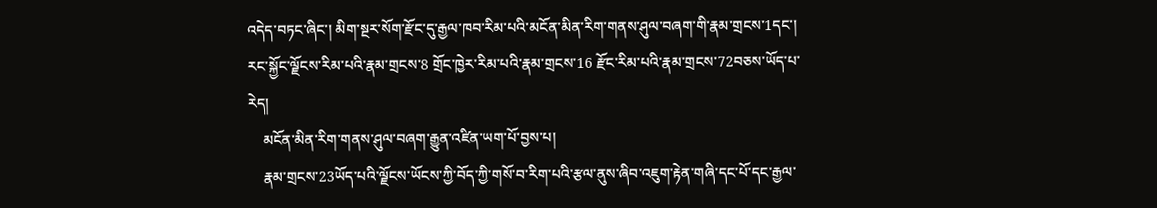འདེད་བཏང་ཞིང་། མིག་སྔར་སོག་རྫོང་དུ་རྒྱལ་ཁབ་རིམ་པའི་མངོན་མིན་རིག་གནས་ཤུལ་བཞག་གི་རྣམ་གྲངས་1དང་། རང་སྐྱོང་ལྗོངས་རིམ་པའི་རྣམ་གྲངས་8 གྲོང་ཁྱེར་རིམ་པའི་རྣམ་གྲངས་16 རྫོང་རིམ་པའི་རྣམ་གྲངས་72བཅས་ཡོད་པ་རེད།
    མངོན་མིན་རིག་གནས་ཤུལ་བཞག་རྒྱུན་འཛིན་ཡག་པོ་བྱས་པ།
    རྣམ་གྲངས་23ཡོད་པའི་ལྗོངས་ཡོངས་ཀྱི་བོད་ཀྱི་གསོ་བ་རིག་པའི་རྩལ་ནུས་ཞིབ་འཇུག་རྟེན་གཞི་དང་པོ་དང་རྒྱལ་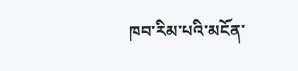ཁབ་རིམ་པའི་མངོན་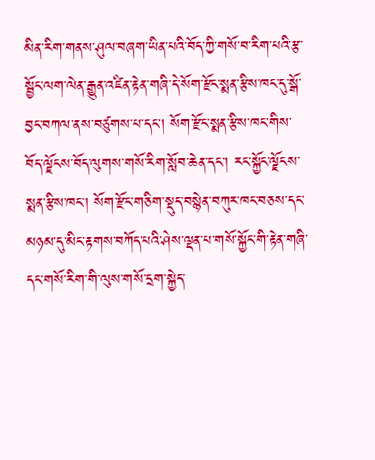མིན་རིག་གནས་ཤུལ་བཞག་ཡིན་པའི་བོད་ཀྱི་གསོ་བ་རིག་པའི་རྩ་སྦྱོང་ལག་ལེན་རྒྱུན་འཛིན་རྟེན་གཞི་དེ་སོག་རྫོང་སྨན་རྩིས་ཁང་དུ་སྒོ་བྱང་བཀལ་ནས་བཙུགས་པ་དང་། སོག་རྫོང་སྨན་རྩིས་ཁང་གིས་བོད་ལྗོངས་བོད་ལུགས་གསོ་རིག་སློབ་ཆེན་དང་། རང་སྐྱོང་ལྗོངས་སྨན་རྩིས་ཁང་། སོག་རྫོང་གཅིག་སྡུད་བསྙེན་བཀུར་ཁང་བཅས་དང་མཉམ་དུ་མིང་རྟགས་བཀོད་པའི་ཤེས་ལྡན་པ་གསོ་སྐྱོང་གི་རྟེན་གཞི་དང་གསོ་རིག་གི་ལུས་གསོ་དྲག་སྐྱེད་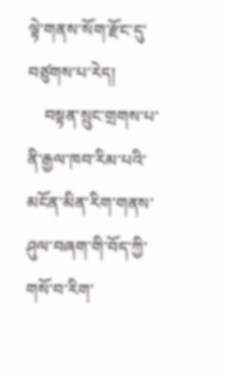ལྟེ་གནས་སོག་རྫོང་དུ་བཙུགས་པ་རེད།
    བསྟན་སྲུང་གྲགས་པ་ནི་རྒྱལ་ཁབ་རིམ་པའི་མངོན་མིན་རིག་གནས་ཤུལ་བཞག་གི་བོད་ཀྱི་གསོ་བ་རིག་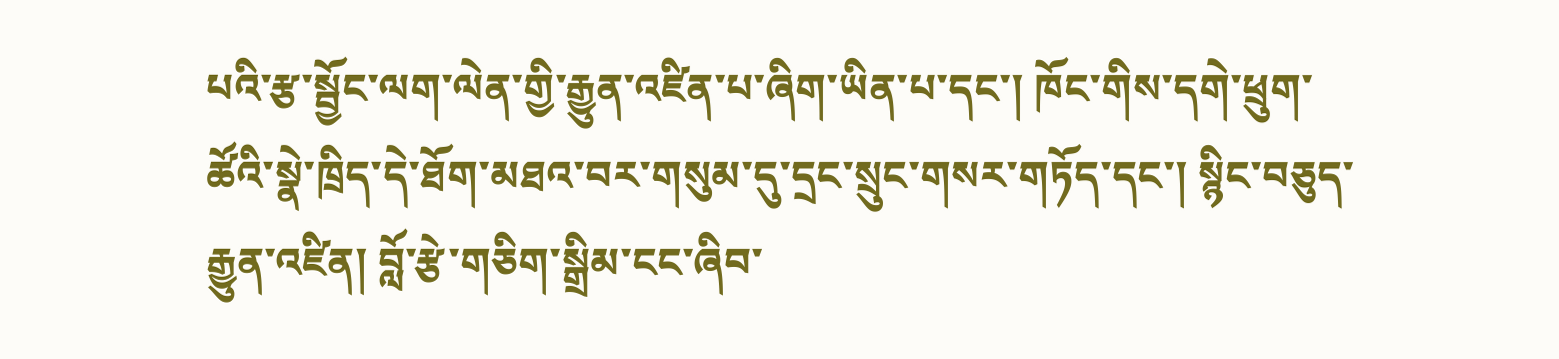པའི་རྩ་སྦྱོང་ལག་ལེན་གྱི་རྒྱུན་འཛིན་པ་ཞིག་ཡིན་པ་དང་། ཁོང་གིས་དགེ་ཕྲུག་ཚོའི་སྣེ་ཁྲིད་དེ་ཐོག་མཐའ་བར་གསུམ་དུ་དྲང་སྲུང་གསར་གཏོད་དང་། སྙིང་བཅུད་རྒྱུན་འཛིན། བློ་རྩེ་གཅིག་སྒྲིམ་ངང་ཞིབ་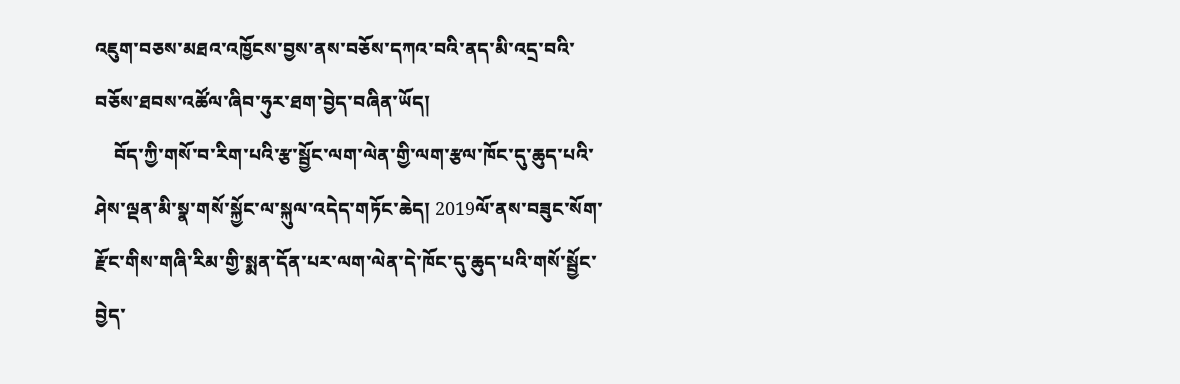འཇུག་བཅས་མཐའ་འཁྱོངས་བྱས་ནས་བཅོས་དཀའ་བའི་ནད་མི་འདྲ་བའི་བཅོས་ཐབས་འཚོལ་ཞིབ་ཧུར་ཐག་བྱེད་བཞིན་ཡོད།
    བོད་ཀྱི་གསོ་བ་རིག་པའི་རྩ་སྦྱོང་ལག་ལེན་གྱི་ལག་རྩལ་ཁོང་དུ་ཆུད་པའི་ཤེས་ལྡན་མི་སྣ་གསོ་སྐྱོང་ལ་སྐུལ་འདེད་གཏོང་ཆེད། 2019ལོ་ནས་བཟུང་སོག་རྫོང་གིས་གཞི་རིམ་གྱི་སྨན་དོན་པར་ལག་ལེན་དེ་ཁོང་དུ་ཆུད་པའི་གསོ་སྦྱོང་བྱེད་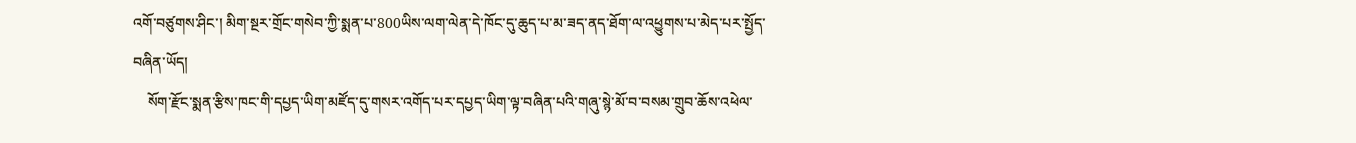འགོ་བཙུགས་ཤིང་། མིག་སྔར་གྲོང་གསེབ་ཀྱི་སྨན་པ་800ཡིས་ལག་ལེན་དེ་ཁོང་དུ་ཆུད་པ་མ་ཟད་ནད་ཐོག་ལ་འཕྱུགས་པ་མེད་པར་སྤྱོད་བཞིན་ཡོད།
    སོག་རྫོང་སྨན་རྩིས་ཁང་གི་དཔྱད་ཡིག་མཛོད་དུ་གསར་འགོད་པར་དཔྱད་ཡིག་ལྟ་བཞིན་པའི་གཞུ་སྙེ་མོ་བ་བསམ་གྲུབ་ཆོས་འཕེལ་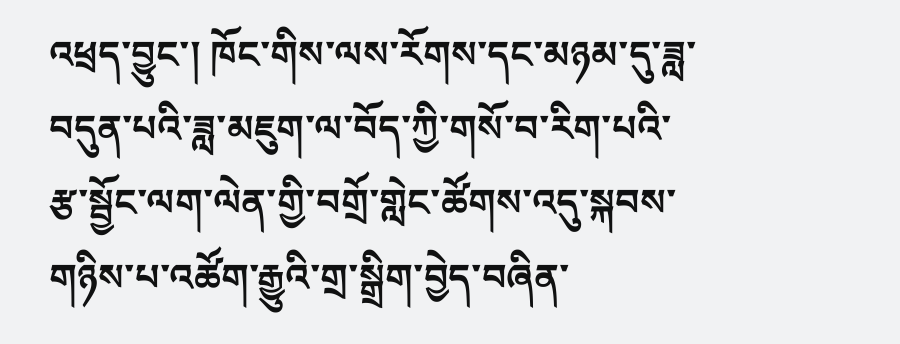འཕྲད་བྱུང་། ཁོང་གིས་ལས་རོགས་དང་མཉམ་དུ་ཟླ་བདུན་པའི་ཟླ་མཇུག་ལ་བོད་ཀྱི་གསོ་བ་རིག་པའི་རྩ་སྦྱོང་ལག་ལེན་གྱི་བགྲོ་གླེང་ཚོགས་འདུ་སྐབས་གཉིས་པ་འཚོག་རྒྱུའི་གྲ་སྒྲིག་བྱེད་བཞིན་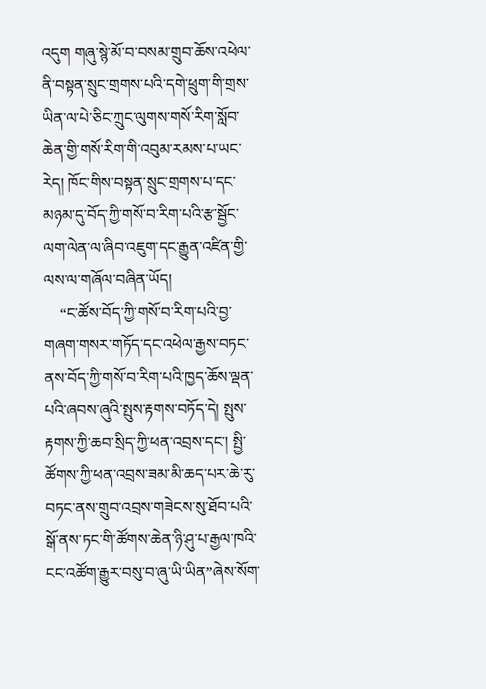འདུག གཞུ་སྙེ་མོ་བ་བསམ་གྲུབ་ཆོས་འཕེལ་ནི་བསྟན་སྲུང་གྲགས་པའི་དགེ་ཕྲུག་གི་གྲས་ཡིན་ལ་པེ་ཅིང་ཀྲུང་ལུགས་གསོ་རིག་སློབ་ཆེན་གྱི་གསོ་རིག་གི་འབུམ་རམས་པ་ཡང་རེད། ཁོང་གིས་བསྟན་སྲུང་གྲགས་པ་དང་མཉམ་དུ་བོད་ཀྱི་གསོ་བ་རིག་པའི་རྩ་སྦྱོང་ལག་ལེན་ལ་ཞིབ་འཇུག་དང་རྒྱུན་འཛིན་གྱི་ལས་ལ་གཞོལ་བཞིན་ཡོད།
    “ང་ཚོས་བོད་ཀྱི་གསོ་བ་རིག་པའི་བྱ་གཞག་གསར་གཏོད་དང་འཕེལ་རྒྱས་བཏང་ནས་བོད་ཀྱི་གསོ་བ་རིག་པའི་ཁྱད་ཆོས་ལྡན་པའི་ཞབས་ཞུའི་སྤུས་རྟགས་བཏོད་དེ། སྤུས་རྟགས་ཀྱི་ཆབ་སྲིད་ཀྱི་ཕན་འབྲས་དང་། སྤྱི་ཚོགས་ཀྱི་ཕན་འབྲས་ཟམ་མི་ཆད་པར་ཆེ་རུ་བཏང་ནས་གྲུབ་འབྲས་གཟེངས་སུ་ཐོབ་པའི་སྒོ་ནས་ཏང་གི་ཚོགས་ཆེན་ཉི་ཤུ་པ་རྒྱལ་ཁའི་ངང་འཚོག་རྒྱུར་བསུ་བ་ཞུ་ཡི་ཡིན”ཞེས་སོག་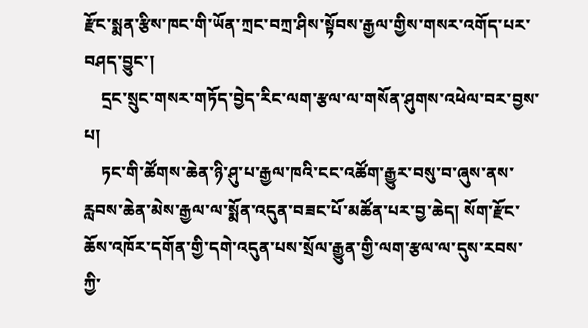རྫོང་སྨན་རྩིས་ཁང་གི་ཡོན་ཀྲང་བཀྲ་ཤིས་སྟོབས་རྒྱལ་གྱིས་གསར་འགོད་པར་བཤད་བྱུང་།
    དྲང་སྲུང་གསར་གཏོད་བྱེད་རིང་ལག་རྩལ་ལ་གསོན་ཤུགས་འཕེལ་བར་བྱས་པ།
    ཏང་གི་ཚོགས་ཆེན་ཉི་ཤུ་པ་རྒྱལ་ཁའི་ངང་འཚོག་རྒྱུར་བསུ་བ་ཞུས་ནས་རླབས་ཆེན་མེས་རྒྱལ་ལ་སྨོན་འདུན་བཟང་པོ་མཚོན་པར་བྱ་ཆེད། སོག་རྫོང་ཆོས་འཁོར་དགོན་གྱི་དགེ་འདུན་པས་སྲོལ་རྒྱུན་གྱི་ལག་རྩལ་ལ་དུས་རབས་ཀྱི་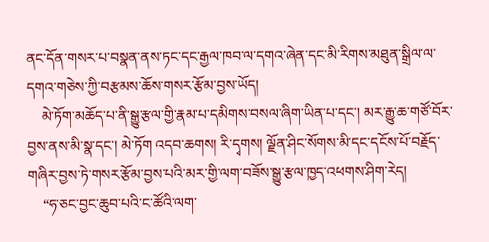ནང་དོན་གསར་པ་བསྣན་ནས་ཏང་དང་རྒྱལ་ཁབ་ལ་དགའ་ཞེན་དང་མི་རིགས་མཐུན་སྒྲིལ་ལ་དགའ་གཅེས་ཀྱི་བརྩམས་ཆོས་གསར་རྩོམ་བྱས་ཡོད།
    མེ་ཏོག་མཆོད་པ་ནི་སྒྱུ་རྩལ་གྱི་རྣམ་པ་དམིགས་བསལ་ཞིག་ཡིན་པ་དང་། མར་རྒྱུ་ཆ་གཙོ་བོར་བྱས་ནས་མི་སྣ་དང་། མེ་ཏོག འདབ་ཆགས། རི་དྭགས། ལྗོན་ཤིང་སོགས་མི་དང་དངོས་པོ་བརྗོད་གཞིར་བྱས་ཏེ་གསར་རྩོམ་བྱས་པའི་མར་གྱི་ལག་བཟོས་སྒྱུ་རྩལ་ཁྱད་འཕགས་ཤིག་རེད།
    “ཧ་ཅང་བྱང་ཆུབ་པའི་ང་ཚོའི་ལག་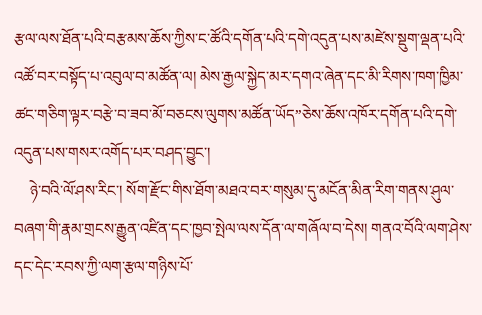རྩལ་ལས་ཐོན་པའི་བརྩམས་ཆོས་ཀྱིས་ང་ཚོའི་དགོན་པའི་དགེ་འདུན་པས་མཛེས་སྡུག་ལྡན་པའི་འཚོ་བར་བསྟོད་པ་འབུལ་བ་མཚོན་ལ། མེས་རྒྱལ་སྐྱེད་མར་དགའ་ཞེན་དང་མི་རིགས་ཁག་ཁྱིམ་ཚང་གཅིག་ལྟར་བརྩེ་བ་ཟབ་མོ་བཅངས་ལུགས་མཚོན་ཡོད”ཅེས་ཆོས་འཁོར་དགོན་པའི་དགེ་འདུན་པས་གསར་འགོད་པར་བཤད་བྱུང་།
    ཉེ་བའི་ལོ་ཤས་རིང་། སོག་རྫོང་གིས་ཐོག་མཐའ་བར་གསུམ་དུ་མངོན་མིན་རིག་གནས་ཤུལ་བཞག་གི་རྣམ་གྲངས་རྒྱུན་འཛིན་དང་ཁྱབ་སྤེལ་ལས་དོན་ལ་གཞོལ་བ་དེས། གནའ་བོའི་ལག་ཤེས་དང་དེང་རབས་ཀྱི་ལག་རྩལ་གཉིས་པོ་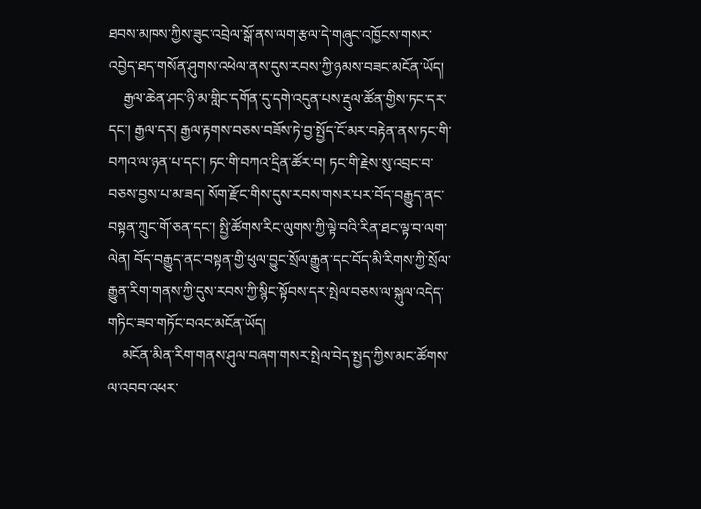ཐབས་མཁས་ཀྱིས་ཟུང་འབྲེལ་སྒོ་ནས་ལག་རྩལ་དེ་གཞུང་འཁྱོངས་གསར་འབྱེད་ཐད་གསོན་ཤུགས་འཕེལ་ནས་དུས་རབས་ཀྱི་ཉམས་བཟང་མངོན་ཡོད།
    རྒྱལ་ཆེན་ཤང་ཉི་མ་གླིང་དགོན་དུ་དགེ་འདུན་པས་རྡུལ་ཚོན་གྱིས་ཏང་དར་དང་། རྒྱལ་དར། རྒྱལ་རྟགས་བཅས་བཟོས་ཏེ་བྱ་སྤྱོད་ངོ་མར་བརྟེན་ནས་ཏང་གི་བཀའ་ལ་ཉན་པ་དང་། ཏང་གི་བཀའ་དྲིན་ཚོར་བ། ཏང་གི་རྗེས་སུ་འབྲང་བ་བཅས་བྱས་པ་མ་ཟད། སོག་རྫོང་གིས་དུས་རབས་གསར་པར་བོད་བརྒྱུད་ནང་བསྟན་ཀྲུང་གོ་ཅན་དང་། སྤྱི་ཚོགས་རིང་ལུགས་ཀྱི་ལྟེ་བའི་རིན་ཐང་ལྟ་བ་ལག་ལེན། བོད་བརྒྱུད་ནང་བསྟན་གྱི་ཕུལ་བྱུང་སྲོལ་རྒྱུན་དང་བོད་མི་རིགས་ཀྱི་སྲོལ་རྒྱུན་རིག་གནས་ཀྱི་དུས་རབས་ཀྱི་སྙིང་སྟོབས་དར་སྤེལ་བཅས་ལ་སྐུལ་འདེད་གཏིང་ཟབ་གཏོང་བའང་མངོན་ཡོད།
    མངོན་མིན་རིག་གནས་ཤུལ་བཞག་གསར་སྤེལ་བེད་སྤྱད་ཀྱིས་མང་ཚོགས་ལ་འབབ་འཕར་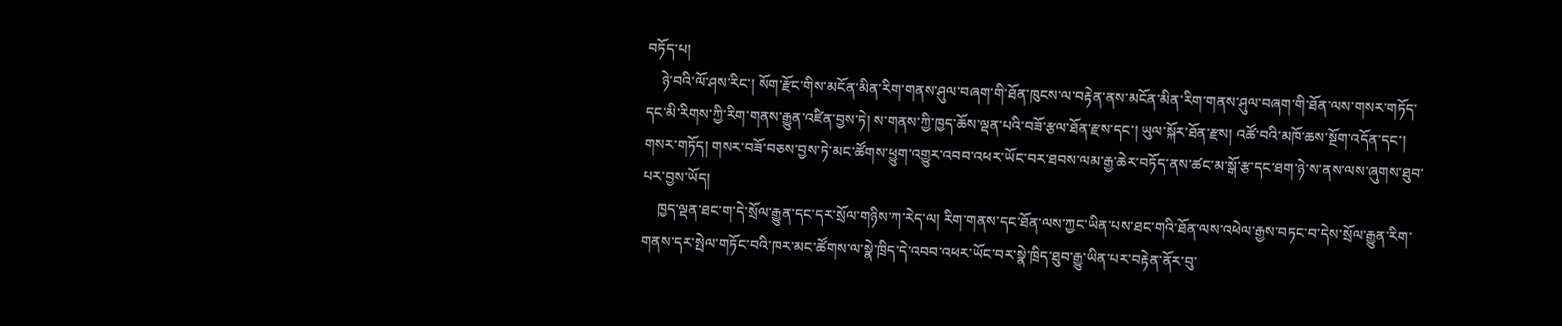བཏོད་པ།
    ཉེ་བའི་ལོ་ཤས་རིང་། སོག་རྫོང་གིས་མངོན་མིན་རིག་གནས་ཤུལ་བཞག་གི་ཐོན་ཁུངས་ལ་བརྟེན་ནས་མངོན་མིན་རིག་གནས་ཤུལ་བཞག་གི་ཐོན་ལས་གསར་གཏོད་དང་མི་རིགས་ཀྱི་རིག་གནས་རྒྱུན་འཛིན་བྱས་ཏེ། ས་གནས་ཀྱི་ཁྱད་ཆོས་ལྡན་པའི་བཟོ་རྩལ་ཐོན་རྫས་དང་། ཡུལ་སྐོར་ཐོན་རྫས། འཚོ་བའི་མཁོ་ཆས་སྔོག་འདོན་དང་། གསར་གཏོད། གསར་བཟོ་བཅས་བྱས་ཏེ་མང་ཚོགས་ཕྱུག་འགྱུར་འབབ་འཕར་ཡོང་བར་ཐབས་ལམ་རྒྱ་ཆེར་བཏོད་ནས་ཚང་མ་སྒོ་རྩ་དང་ཐག་ཉེ་ས་ནས་ལས་ཞུགས་ཐུབ་པར་བྱས་ཡོད།
    ཁྱད་ལྡན་ཐང་ག་དེ་སྲོལ་རྒྱུན་དང་དར་སྲོལ་གཉིས་ཀ་རེད་ལ། རིག་གནས་དང་ཐོན་ལས་ཀྱང་ཡིན་པས་ཐང་གའི་ཐོན་ལས་འཕེལ་རྒྱས་བཏང་བ་དེས་སྲོལ་རྒྱུན་རིག་གནས་དར་སྤེལ་གཏོང་བའི་ཁར་མང་ཚོགས་ལ་སྣེ་ཁྲིད་དེ་འབབ་འཕར་ཡོང་བར་སྣེ་ཁྲིད་ཐུབ་རྒྱུ་ཡིན་པར་བརྟེན་ནོར་བུ་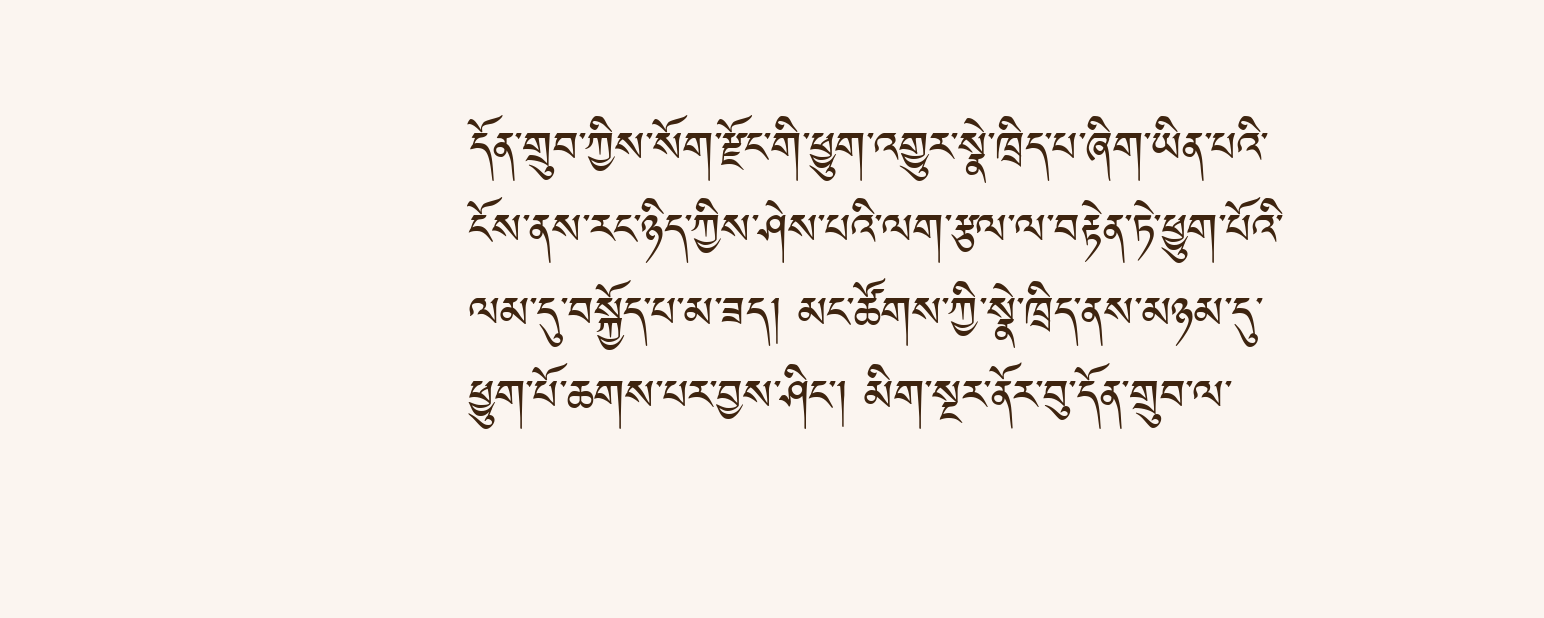དོན་གྲུབ་ཀྱིས་སོག་རྫོང་གི་ཕྱུག་འགྱུར་སྣེ་ཁྲིད་པ་ཞིག་ཡིན་པའི་ངོས་ནས་རང་ཉིད་ཀྱིས་ཤེས་པའི་ལག་རྩལ་ལ་བརྟེན་ཏེ་ཕྱུག་པོའི་ལམ་དུ་བསྐྱོད་པ་མ་ཟད། མང་ཚོགས་ཀྱི་སྣེ་ཁྲིད་ནས་མཉམ་དུ་ཕྱུག་པོ་ཆགས་པར་བྱས་ཤིང་། མིག་སྔར་ནོར་བུ་དོན་གྲུབ་ལ་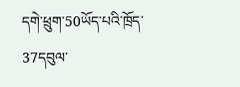དགེ་ཕྲུག་50ཡོད་པའི་ཁྲོད་37དབུལ་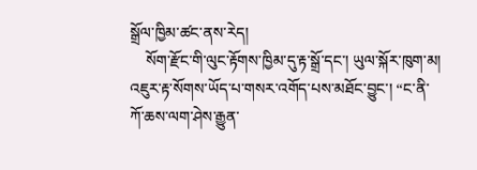སྒྲོལ་ཁྱིམ་ཚང་ནས་རེད།
    སོག་རྫོང་གི་ལུང་རྟོགས་ཁྱིམ་དུ་རྟ་སྒྲོ་དང་། ཡུལ་སྐོར་ཁུག་མ། འཇུར་རྟ་སོགས་ཡོད་པ་གསར་འགོད་པས་མཐོང་བྱུང་། “ང་ནི་ཀོ་ཆས་ལག་ཤེས་རྒྱུན་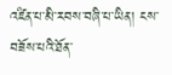འཛིན་པ་མི་རབས་བཞི་པ་ཡིན། ངས་བཟོས་པའི་ཐོན་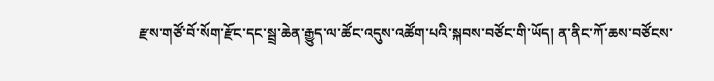རྫས་གཙོ་བོ་སོག་རྫོང་དང་སྦྲ་ཆེན་རྒྱུད་ལ་ཚོང་འདུས་འཚོག་པའི་སྐབས་བཙོང་གི་ཡོད། ན་ནིང་ཀོ་ཆས་བཙོངས་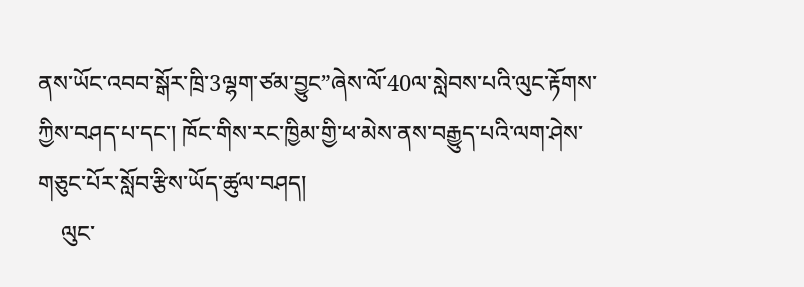ནས་ཡོང་འབབ་སྒོར་ཁྲི་3ལྷག་ཙམ་བྱུང”ཞེས་ལོ་40ལ་སླེབས་པའི་ལུང་རྟོགས་ཀྱིས་བཤད་པ་དང་། ཁོང་གིས་རང་ཁྱིམ་གྱི་ཕ་མེས་ནས་བརྒྱུད་པའི་ལག་ཤེས་གཅུང་པོར་སློབ་རྩིས་ཡོད་ཚུལ་བཤད།
    ལུང་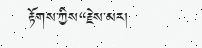རྟོགས་ཀྱིས“རྗེས་མར།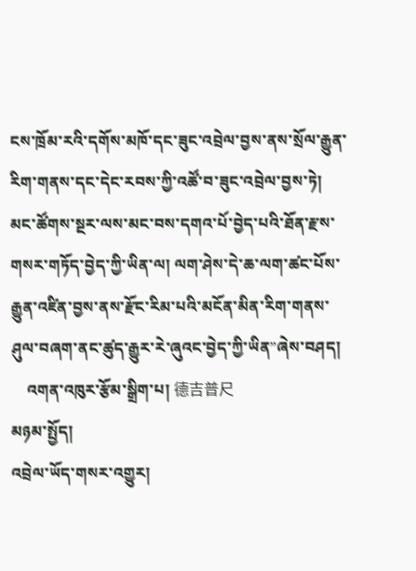ངས་ཁྲོམ་རའི་དགོས་མཁོ་དང་ཟུང་འབྲེལ་བྱས་ནས་སྲོལ་རྒྱུན་རིག་གནས་དང་དེང་རབས་ཀྱི་འཚོ་བ་ཟུང་འབྲེལ་བྱས་ཏེ། མང་ཚོགས་སྔར་ལས་མང་བས་དགའ་པོ་བྱེད་པའི་ཐོན་རྫས་གསར་གཏོད་བྱེད་ཀྱི་ཡིན་ལ། ལག་ཤེས་དེ་ཆ་ལག་ཚང་པོས་རྒྱུན་འཛིན་བྱས་ནས་རྫོང་རིམ་པའི་མངོན་མིན་རིག་གནས་ཤུལ་བཞག་ནང་ཚུད་རྒྱུར་རེ་ཞུའང་བྱེད་ཀྱི་ཡིན”ཞེས་བཤད།
    འགན་འཁུར་རྩོམ་སྒྲིག་པ། 德吉普尺
མཉམ་སྤྱོད།
འབྲེལ་ཡོད་གསར་འགྱུར།